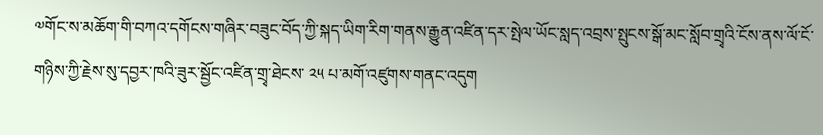༧གོང་ས་མཆོག་གི་བཀའ་དགོངས་གཞིར་བཟུང་བོད་ཀྱི་སྐད་ཡིག་རིག་གནས་རྒྱུན་འཛིན་དར་སྤེལ་ཡོང་སླད་འབྲས་སྤུངས་སྒོ་མང་སློབ་གྲྭའི་ངོས་ནས་ལོ་ངོ་གཉིས་ཀྱི་རྗེས་སུ་དབྱར་ཁའི་ཟུར་སྦྱོང་འཛིན་གྲྭ་ཐེངས་ ༢༥ པ་མགོ་འཛུགས་གནང་འདུག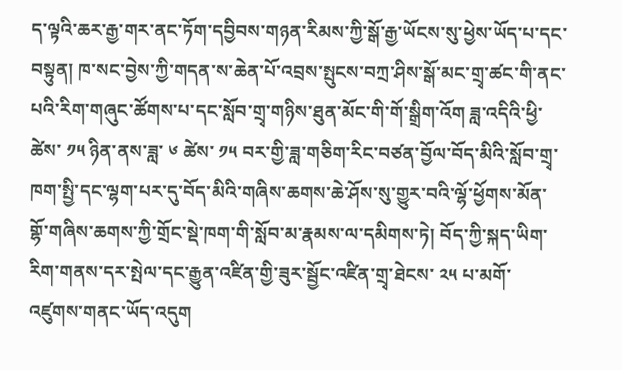ད་ལྟའི་ཆར་རྒྱ་གར་ནང་ཏོག་དབྱིབས་གཉན་རིམས་ཀྱི་སྒོ་རྒྱ་ཡོངས་སུ་ཕྱེས་ཡོད་པ་དང་བསྟུན། ཁ་སང་བྱེས་ཀྱི་གདན་ས་ཆེན་པོ་འབྲས་སྤུངས་བཀྲ་ཤིས་སྒོ་མང་གྲྭ་ཚང་གི་ནང་པའི་རིག་གཞུང་ཚོགས་པ་དང་སློབ་གྲྭ་གཉིས་ཐུན་མོང་གི་གོ་སྒྲིག་འོག ཟླ་འདིའི་ཕྱི་ཚེས་ ༡༥ ཉིན་ནས་ཟླ་ ༦ ཚེས་ ༡༥ བར་གྱི་ཟླ་གཅིག་རིང་བཙན་བྱོལ་བོད་མིའི་སློབ་གྲྭ་ཁག་སྤྱི་དང་ལྷག་པར་དུ་བོད་མིའི་གཞིས་ཆགས་ཆེ་ཤོས་སུ་གྱུར་བའི་ལྷོ་ཕྱོགས་མོན་གྷོ་གཞིས་ཆགས་ཀྱི་གྲོང་སྡེ་ཁག་གི་སློབ་མ་རྣམས་ལ་དམིགས་ཏེ། བོད་ཀྱི་སྐད་ཡིག་རིག་གནས་དར་སྤེལ་དང་རྒྱུན་འཛིན་གྱི་ཟུར་སྦྱོང་འཛིན་གྲྭ་ཐེངས་ ༢༥ པ་མགོ་འཛུགས་གནང་ཡོད་འདུག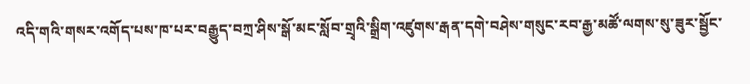འདི་གའི་གསར་འགོད་པས་ཁ་པར་བརྒྱུད་བཀྲ་ཤིས་སྒོ་མང་སློབ་གྲྭའི་སྒྲིག་འཛུགས་རྒན་དགེ་བཤེས་གསུང་རབ་རྒྱ་མཚོ་ལགས་སུ་ཟུར་སྦྱོང་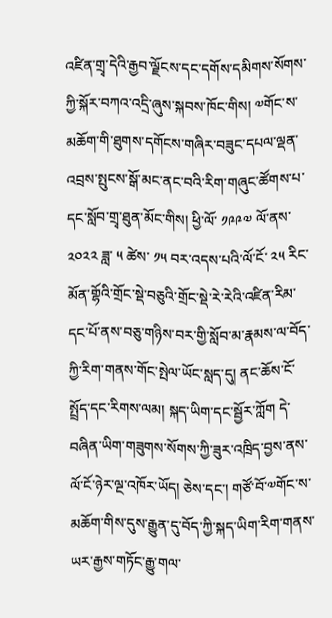འཛིན་གྲྭ་དེའི་རྒྱབ་ལྗོངས་དང་དགོས་དམིགས་སོགས་ཀྱི་སྐོར་བཀའ་འདྲི་ཞུས་སྐབས་ཁོང་གིས། ༧གོང་ས་མཆོག་གི་ཐུགས་དགོངས་གཞིར་བཟུང་དཔལ་ལྡན་འབྲས་སྤུངས་སྒོ་མང་ནང་བའི་རིག་གཞུང་ཚོགས་པ་དང་སློབ་གྲྭ་ཐུན་མོང་གིས། ཕྱི་ལོ་ ༡༩༩༧ ལོ་ནས་ ༢༠༢༢ ཟླ་ ༥ ཚེས་ ༡༥ བར་འདས་པའི་ལོ་ངོ་ ༢༥ རིང་མོན་གྷོའི་གྲོང་སྡེ་བཅུའི་གྲོང་སྡེ་རེ་རེའི་འཛིན་རིམ་དང་པོ་ནས་བཅུ་གཉིས་བར་གྱི་སློབ་མ་རྣམས་ལ་བོད་ཀྱི་རིག་གནས་གོང་སྤེལ་ཡོང་སླད་དུ། ནང་ཆོས་ངོ་སྤྲོད་དང་རིགས་ལམ། སྐད་ཡིག་དང་སྦྱོར་ཀློག དེ་བཞིན་ཡིག་གཟུགས་སོགས་ཀྱི་ཟུར་འཁྲིད་བྱས་ནས་ལོ་ངོ་ཉེར་ལྔ་འཁོར་ཡོད། ཅེས་དང་། གཙོ་བོ་༧གོང་ས་མཆོག་གིས་དུས་རྒྱུན་དུ་བོད་ཀྱི་སྐད་ཡིག་རིག་གནས་ཡར་རྒྱས་གཏོང་རྒྱུ་གལ་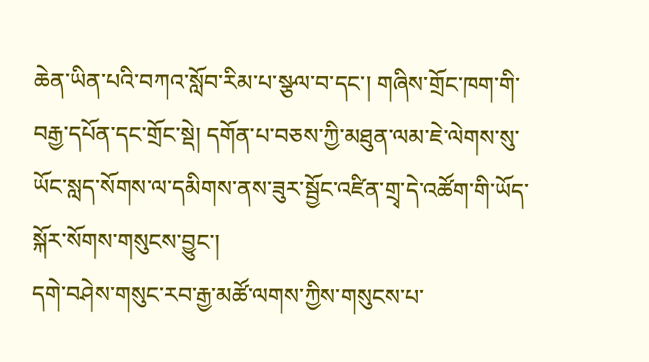ཆེན་ཡིན་པའི་བཀའ་སློབ་རིམ་པ་སྩལ་བ་དང་། གཞིས་གྲོང་ཁག་གི་བརྒྱ་དཔོན་དང་གྲོང་སྡེ། དགོན་པ་བཅས་ཀྱི་མཐུན་ལམ་ཇེ་ལེགས་སུ་ཡོང་སླད་སོགས་ལ་དམིགས་ནས་ཟུར་སྦྱོང་འཛིན་གྲྭ་དེ་འཚོག་གི་ཡོད་སྐོར་སོགས་གསུངས་བྱུང་།
དགེ་བཤེས་གསུང་རབ་རྒྱ་མཚོ་ལགས་ཀྱིས་གསུངས་པ་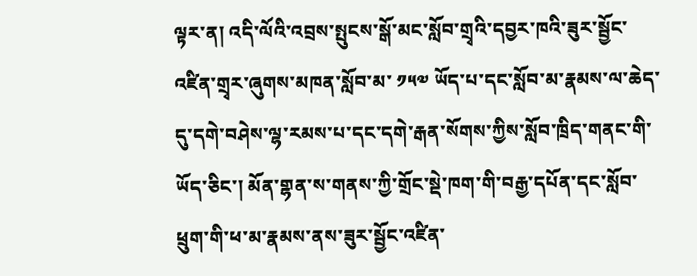ལྟར་ན། འདི་ལོའི་འབྲས་སྤུངས་སྒོ་མང་སློབ་གྲྭའི་དབྱར་ཁའི་ཟུར་སྦྱོང་འཛིན་གྲྭར་ཞུགས་མཁན་སློབ་མ་ ༡༥༧ ཡོད་པ་དང་སློབ་མ་རྣམས་ལ་ཆེད་དུ་དགེ་བཤེས་ལྷ་རམས་པ་དང་དགེ་རྒན་སོགས་ཀྱིས་སློབ་ཁྲིད་གནང་གི་ཡོད་ཅིང་། མོན་གྷན་ས་གནས་ཀྱི་གྲོང་སྡེ་ཁག་གི་བརྒྱ་དཔོན་དང་སློབ་ཕྲུག་གི་ཕ་མ་རྣམས་ནས་ཟུར་སྦྱོང་འཛིན་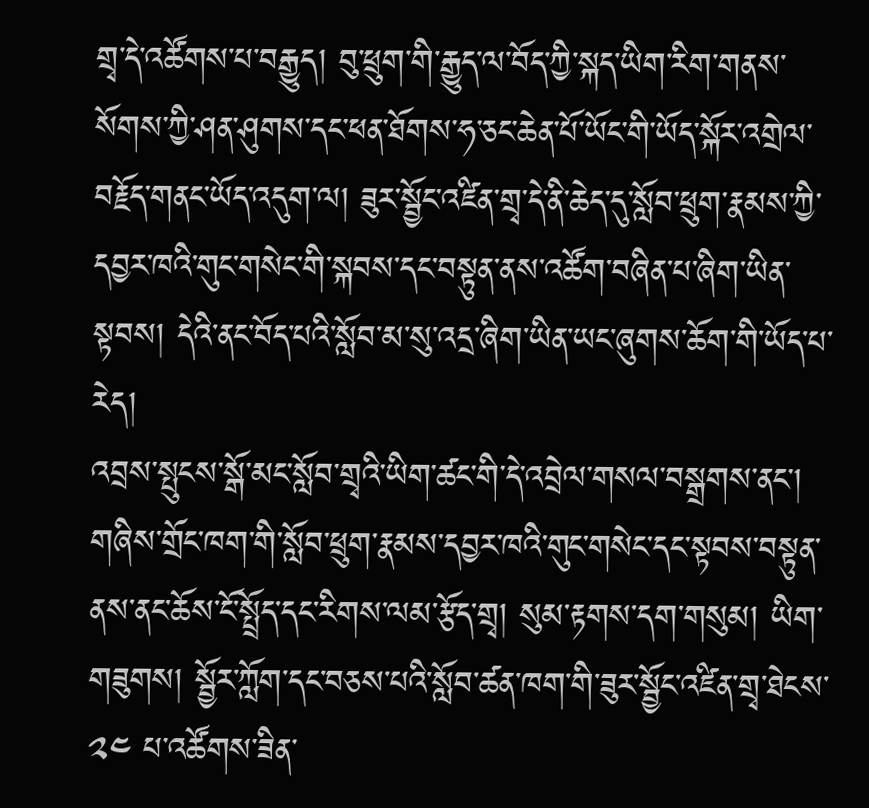གྲྭ་དེ་འཚོགས་པ་བརྒྱུད། བུ་ཕྲུག་གི་རྒྱུད་ལ་བོད་ཀྱི་སྐད་ཡིག་རིག་གནས་སོགས་ཀྱི་ཤན་ཤུགས་དང་ཕན་ཐོགས་ཧ་ཅང་ཆེན་པོ་ཡོང་གི་ཡོད་སྐོར་འགྲེལ་བརྗོད་གནང་ཡོད་འདུག་ལ། ཟུར་སྦྱོང་འཛིན་གྲྭ་དེ་ནི་ཆེད་དུ་སློབ་ཕྲུག་རྣམས་ཀྱི་དབྱར་ཁའི་གུང་གསེང་གི་སྐབས་དང་བསྟུན་ནས་འཚོག་བཞིན་པ་ཞིག་ཡིན་སྟབས། དེའི་ནང་བོད་པའི་སློབ་མ་སུ་འདྲ་ཞིག་ཡིན་ཡང་ཞུགས་ཆོག་གི་ཡོད་པ་རེད།
འབྲས་སྤུངས་སྒོ་མང་སློབ་གྲྭའི་ཡིག་ཚང་གི་དེ་འབྲེལ་གསལ་བསྒྲགས་ནང་། གཞིས་གྲོང་ཁག་གི་སློབ་ཕྲུག་རྣམས་དབྱར་ཁའི་གུང་གསེང་དང་སྟབས་བསྟུན་ནས་ནང་ཆོས་ངོ་སྤྲོད་དང་རིགས་ལམ་རྩོད་གྲྭ། སུམ་རྟགས་དག་གསུམ། ཡིག་གཟུགས། སྦྱོར་ཀློག་དང་བཅས་པའི་སློབ་ཚན་ཁག་གི་ཟུར་སྦྱོང་འཛིན་གྲྭ་ཐེངས་ ༢༤ པ་འཚོགས་ཟིན་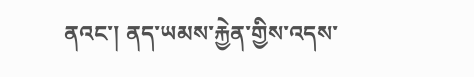ནའང་། ནད་ཡམས་རྐྱེན་གྱིས་འདས་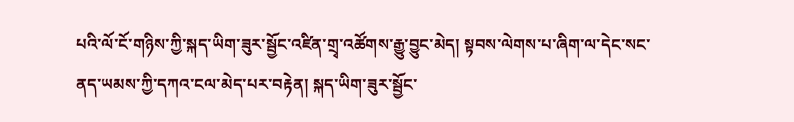པའི་ལོ་ངོ་གཉིས་ཀྱི་སྐད་ཡིག་ཟུར་སྦྱོང་འཛིན་གྲྭ་འཚོགས་རྒྱུ་བྱུང་མེད། སྟབས་ལེགས་པ་ཞིག་ལ་དེང་སང་ནད་ཡམས་ཀྱི་དཀའ་ངལ་མེད་པར་བརྟེན། སྐད་ཡིག་ཟུར་སྦྱོང་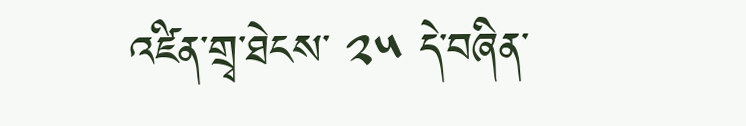འཛིན་གྲྭ་ཐེངས་ ༢༥ དེ་བཞིན་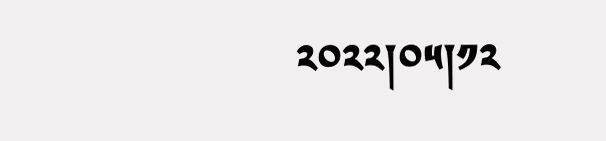༢༠༢༢།༠༥།༡༢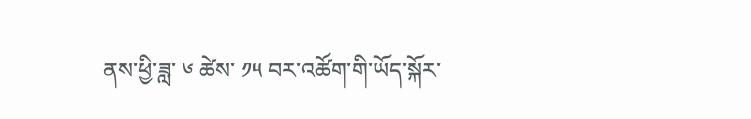ནས་ཕྱི་ཟླ་ ༦ ཚེས་ ༡༥ བར་འཚོག་གི་ཡོད་སྐོར་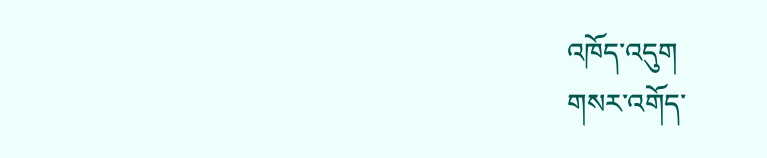འཁོད་འདུག
གསར་འགོད་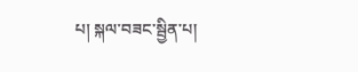པ། སྐལ་བཟང་སྦྱིན་པ།